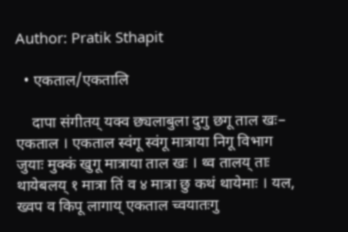Author: Pratik Sthapit

  • एकताल/एकतालि

    दापा संगीतय् यक्व छ्यलाबुला दुगु छगू ताल खः– एकताल । एकताल स्वंगू स्वंगू मात्राया निगू विभाग जुयाः मुक्कं खुगू मात्राया ताल खः । थ्व तालय् ताः थायेबलय् १ मात्रा तिं व ४ मात्रा छु कथं थायेमाः । यल, ख्वप व किपू लागाय् एकताल च्वयातःगु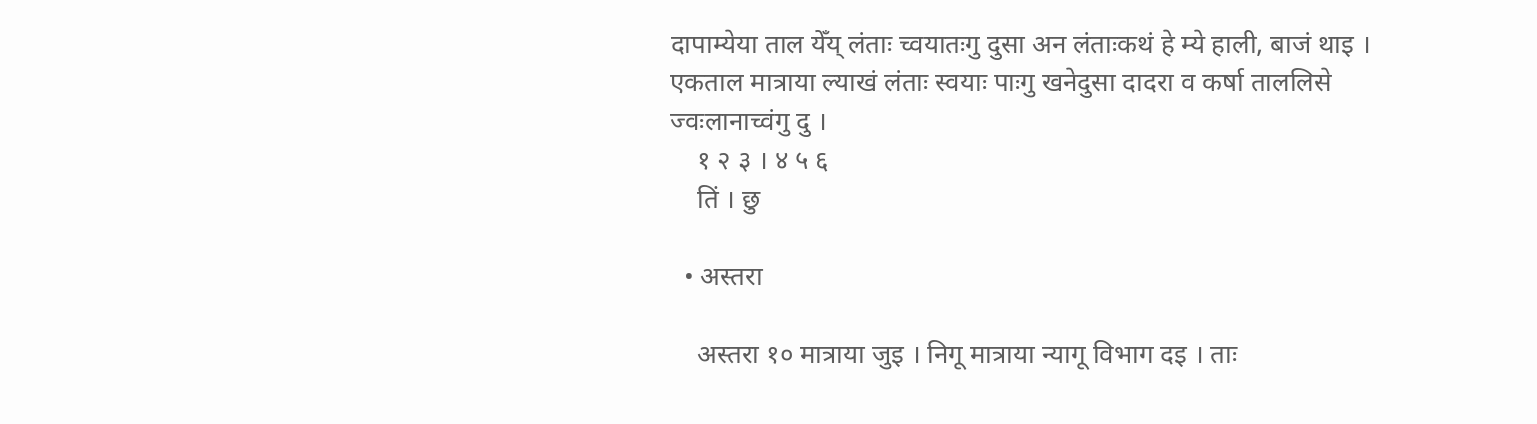दापाम्येया ताल येँय् लंताः च्वयातःगु दुसा अन लंताःकथं हे म्ये हाली, बाजं थाइ । एकताल मात्राया ल्याखं लंताः स्वयाः पाःगु खनेदुसा दादरा व कर्षा ताललिसे ज्वःलानाच्वंगु दु ।
    १ २ ३ । ४ ५ ६
    तिं । छु

  • अस्तरा

    अस्तरा १० मात्राया जुइ । निगू मात्राया न्यागू विभाग दइ । ताः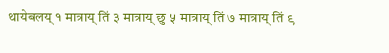थायेबलय् १ मात्राय् तिं ३ मात्राय् छु ५ मात्राय् तिं ७ मात्राय् तिं ९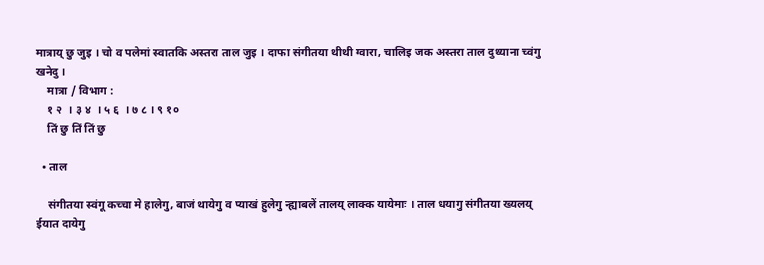मात्राय् छु जुइ । चो व पलेमां स्वातकि अस्तरा ताल जुइ । दाफा संगीतया थीथी ग्वारा, चालिइ जक अस्तरा ताल दुथ्याना च्वंगु खनेदु ।
    मात्रा / विभाग :
    १ २  । ३ ४  । ५ ६  । ७ ८ । ९ १०
    तिं छु तिं तिं छु

  • ताल

    संगीतया स्वंगू कच्चा मे हालेगु, बाजं थायेगु व प्याखं हुलेगु न्ह्याबलें तालय् लाक्क यायेमाः । ताल धयागु संगीतया ख्यलय् ईयात दायेगु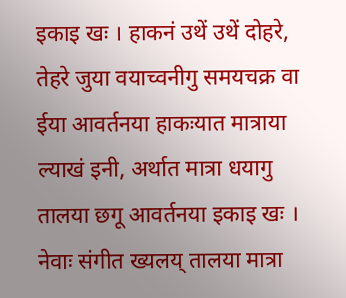इकाइ खः । हाकनं उथें उथें दोहरे, तेहरे जुया वयाच्वनीगु समयचक्र वा ईया आवर्तनया हाकःयात मात्राया ल्याखं इनी, अर्थात मात्रा धयागु तालया छगू आवर्तनया इकाइ खः । नेवाः संगीत ख्यलय् तालया मात्रा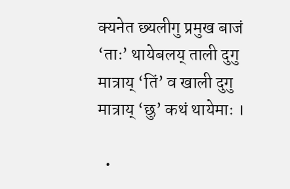क्यनेत छ्यलीगु प्रमुख बाजं ‘ताः’ थायेबलय् ताली दुगु मात्राय् ‘तिं’ व खाली दुगु मात्राय् ‘छु’ कथं थायेमाः ।

  •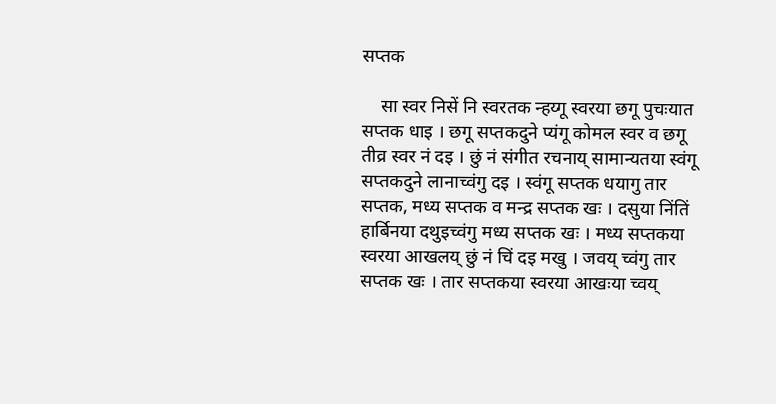सप्तक

    सा स्वर निसें नि स्वरतक न्हय्गू स्वरया छगू पुचःयात सप्तक धाइ । छगू सप्तकदुने प्यंगू कोमल स्वर व छगू तीव्र स्वर नं दइ । छुं नं संगीत रचनाय् सामान्यतया स्वंगू सप्तकदुने लानाच्वंगु दइ । स्वंगू सप्तक धयागु तार सप्तक, मध्य सप्तक व मन्द्र सप्तक खः । दसुया निंतिं हार्बिनया दथुइच्वंगु मध्य सप्तक खः । मध्य सप्तकया स्वरया आखलय् छुं नं चिं दइ मखु । जवय् च्वंगु तार सप्तक खः । तार सप्तकया स्वरया आखःया च्वय्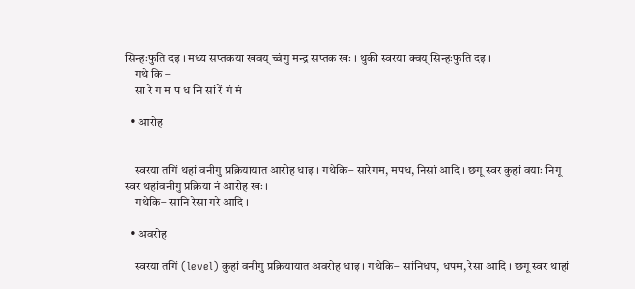सिन्हःफुति दइ । मध्य सप्तकया खवय् च्वंगु मन्द्र सप्तक खः । थुकी स्वरया क्वय् सिन्हःफुति दइ ।
    गथे कि –
    सा रे ग म प ध नि सां रें गं मं

  • आरोह


    स्वरया तगिं थहां वनीगु प्रक्रियायात आरोह धाइ । गथेकि– सारेगम, मपध, निसां आदि । छगू स्वर कुहां वयाः निगू स्वर थहांवनीगु प्रक्रिया नं आरोह खः ।
    गथेकि– सानि रेसा गरे आदि ।

  • अवरोह

    स्वरया तगिं (level) कुहां वनीगु प्रक्रियायात अवरोह धाइ । गथेकि– सांनिधप, धपम, रेसा आदि । छगू स्वर थाहां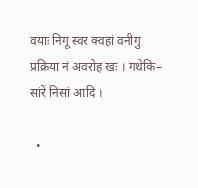वयाः निगू स्वर क्वहां वनीगु प्रक्रिया नं अवरोह खः । गथेकि– सांरें निसां आदि ।

  •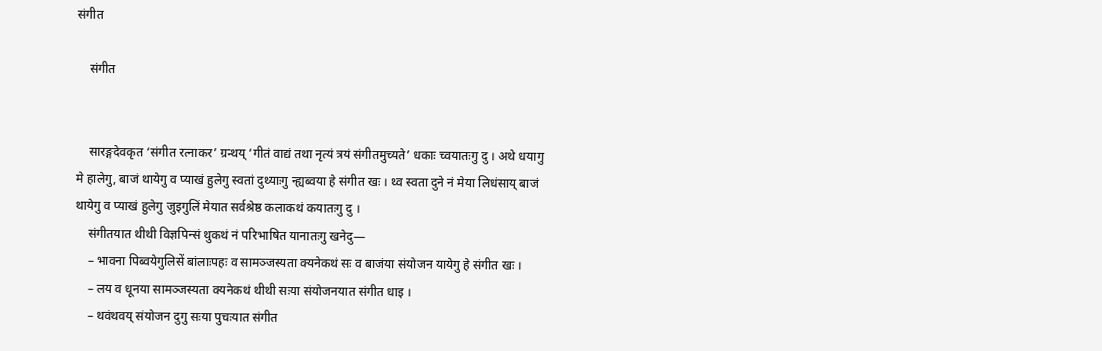संगीत

    संगीत


    सारङ्गदेवकृत ‘संगीत रत्नाकर’ ग्रन्थय् ‘गीतं वाद्यं तथा नृत्यं त्रयं संगीतमुच्यते’ धकाः च्वयातःगु दु । अथे धयागु मे हालेगु, बाजं थायेगु व प्याखं हुलेगु स्वतां दुथ्याःगु न्ह्यब्वया हे संगीत खः । थ्व स्वता दुने नं मेया लिधंसाय् बाजं थायेगु व प्याखं हुलेगु जुइगुलिं मेयात सर्वश्रेष्ठ कलाकथं कयातःगु दु ।
    संगीतयात थीथी विज्ञपिन्सं थुकथं नं परिभाषित यानातःगु खनेदु—
    – भावना पिब्वयेगुलिसें बांलाःपहः व सामञ्जस्यता क्यनेकथं सः व बाजंया संयोजन यायेगु हे संगीत खः ।
    – लय व धूनया सामञ्जस्यता क्यनेकथं थीथी सःया संयोजनयात संगीत धाइ ।
    – थवंथवय् संयोजन दुगु सःया पुचःयात संगीत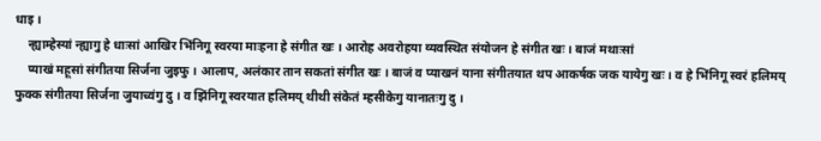धाइ ।
    न्ह्याम्हेस्यां न्ह्यागु हे धाःसां आखिर भिंनिगू स्वरया माःहना हे संगीत खः । आरोह अवरोहया व्यवस्थित संयोजन हे संगीत खः । बाजं मथाःसां
    प्याखं महूसां संगीतया सिर्जना जुइफु । आलाप, अलंकार तान सकतां संगीत खः । बाजं व प्याखनं याना संगीतयात थप आकर्षक जक यायेगु खः । व हे भिंनिगू स्वरं हलिमय् फुक्क संगीतया सिर्जना जुयाच्वंगु दु । व झिंनिगू स्वरयात हलिमय् थीथी संकेतं म्हसीकेगु यानातःगु दु ।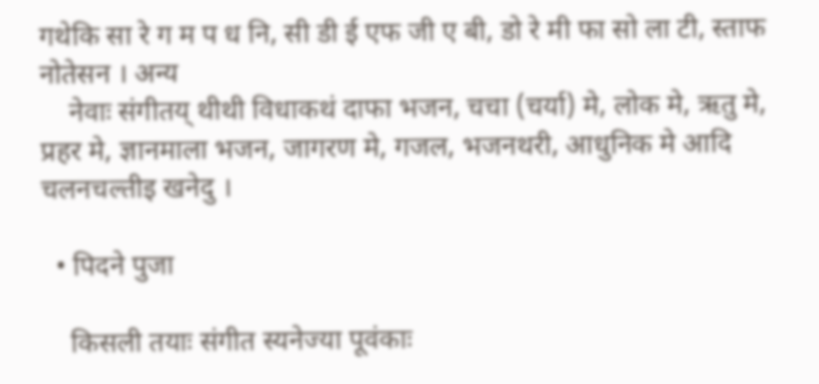गथेकि सा रे ग म प ध नि, सी डी ई एफ जी ए बी, डो रे मी फा सो ला टी, स्ताफ नोतेसन । अन्य
    नेवाः संगीतय् थीथी विधाकथं दाफा भजन, चचा (चर्या) मे, लोक मे, ऋतु मे, प्रहर मे, ज्ञानमाला भजन, जागरण मे, गजल, भजनथरी, आधुनिक मे आदि चलनचल्तीइ खनेदु ।

  • पिदने पुजा

    किसली तयाः संगीत स्यनेज्या पूवंकाः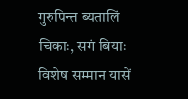गुरुपिन्त ब्यतालिं चिकाः, सगं बियाः विशेष सम्मान यासें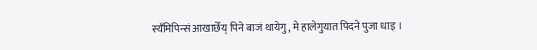स्यँमिपिन्सं आखाछेँय् पिने बाजं थायेगु, मे हालेगुयात पिदने पुजा धाइ ।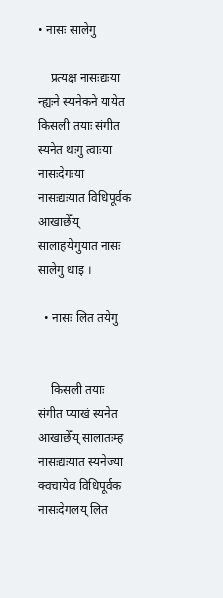• नासः सालेगु

    प्रत्यक्ष नासःद्यःया न्ह्यःने स्यनेकने यायेत किसली तयाः संगीत स्यनेत थःगु त्वाःया नासःदेगःया नासःद्यःयात विधिपूर्वक आखाछेँय् सालाहयेगुयात नासः सालेगु धाइ ।

  • नासः लित तयेगु


    किसली तयाः संगीत प्याखं स्यनेत आखाछेँय् सालातःम्ह नासःद्यःयात स्यनेज्या क्वचायेव विधिपूर्वक नासःदेगलय् लित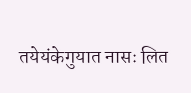तयेयंकेगुयात नासः लित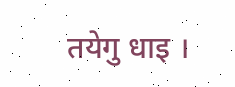तयेगु धाइ ।